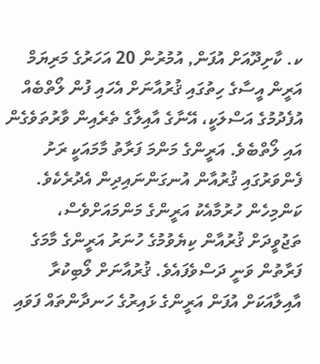ކ. ކާށިދޫއަށް އުފަން, އުމުރުން 20 އަހަރުގެ މަރިޔަމް އަރީން އީސާގެ ހިތުގައި ޤުރުއާނަށް އެހައި ފުން ލޯތްބެއް އުފެދުމުގެ އަސްލަކީ، އޭނާގެ އާއިލާގެ ތެރެއިން ވާރުތަވެގެން އައި ލޯތްބެވެ. އަރީންގެ މަންމަ ފަރާތު މާމައަކީ ރަށު ފެންވަރުގައި ޤުރުއާން އުނގަންނައިދިން އެދުރެކެވެ. ކަންމިހެން ހުރުމާއެކު އަރީންގެ މަންމައަށްވެސް، ތަޖުވީދަށް ޤުރުއާން ކިޔެވުމުގެ ހުނަރު އަރީންގެ މާމަގެ ފަރާތުން ވަނީ ދަސްވެފައެވެ. ޤުރުއާނަށް ލޯބިކުރާ އާއިލާއަކަށް އުފަން އަރީންގެ ޅައިރުގެ ހަނދާންތައް ފަވައި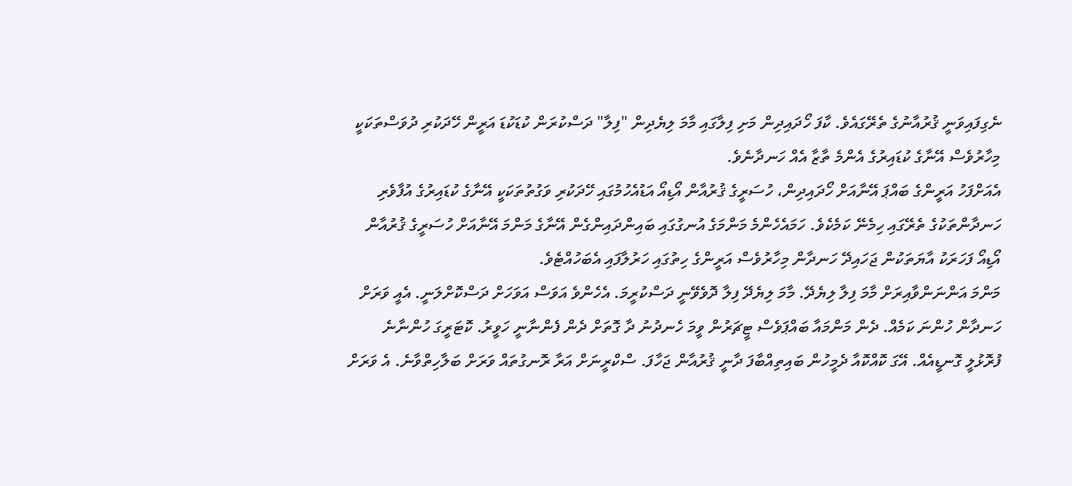ނެގިފައިވަނީ ޤުރުއާނުގެ ތެރޭގައެވެ. ކާފަ ހޯދައިދިން މަށި ފިލާގައި މާމަ ލިޔެދިން "ފިލާ" ދަސްކުރަން ކުޑަކުޑަ އަރީން ހޭދަކުރި ދުވަސްތަކަކީ މިހާރުވެސް އޭނާގެ ކުޑައިރުގެ އެންމެ ތާޒާ އެއް ހަނދާނެވެ.
އެއަށްފަހު އަރީންގެ ބައްޕަ އޭނާއަށް ހޯދައިދިން، ހުސަރީގެ ޤުރުއާން އޯޑިއޯ އަޑުއެހުމުގައި ހޭދަކުރި ވަގުތުތަކަކީ އޭނާގެ ކުޑައިރުގެ އުފާވެރި ހަނދާންތަކުގެ ތެރޭގައި ހިމެނޭ ކަމެކެވެ. ހަމައެހެންމެ މަންމަގެ އުނގުގައި ބައިންދައިންގެން އޭނާގެ މަންމަ އޭނާއަށް ހުސަރީގެ ޤުރުއާން އޯޑިއޯ ފަހަރަކު އާޔަތަކުން ޖަހައިދޭ ހަނދާން މިހާރުވެސް އަރީންގެ ހިތުގައި ހަރުލާފައި އެބަހުއްޓެވެ.
މަންމަ އަންނަންވާއިރަށް މާމަ ފިލާ ލިޔެދޭ. މާމަ ލިޔެދޭ ފިލާ ދޮވެވޭނީ ދަސްކުރީމަ. އެހެންވެ އަވަސް އަވަހަށް ދަސްކޮށްލަނީ. އެއީ ވަރަށް ހަނދާން ހުންނަ ކަމެއް. ދެން މަންމައާ ބައްޕަވެސް ޓީޗަރުން ވީމަ ހެނދުނު ދާ ގޮތަށް ދެން ފެންނާނީ ހަވީރު. ކޮޓަރީގަ ހުންނާނެ ފުރޮޅުލީ ގޮނޑީއެއް. އޭގަ ކޮއްކޮއާ ދެމީހުން ބައިތިއްބާފަ ދާނީ ޤުރުއާން ޖަހާފަ. ސްކްރީނަށް އަރާ ރޮނގުތައް ވަރަށް ބަލާހިތްވާނެ. އެ ވަރަށް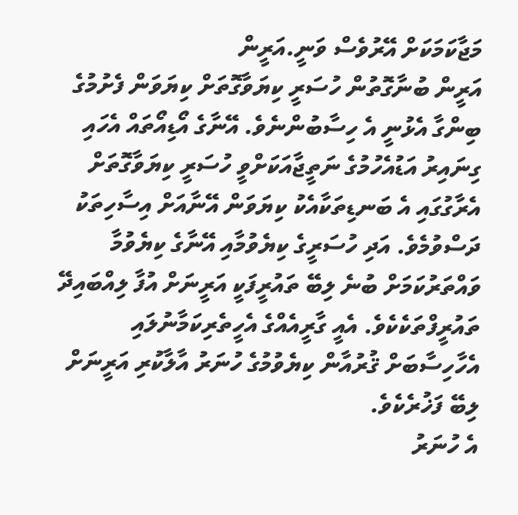މަޖާކަމަކަށް އޭރުވެސް ވަނީ.އަރީން
އަރީން ބުނާގޮތުން ހުސަރީ ކިޔަވާގޮތަށް ކިޔަވަން ފެށުމުގެ ބިންގާ އެޅުނީ އެ ހިސާބުންނެވެ. އޭނާގެ އޯޑިއޯތައް އެހައި ގިނައިރު އަޑުއެހުމުގެ ނަތީޖާއަކަށްވީ ހުސަރީ ކިޔަވާގޮތަށް އެރާގުގައި އެ ބަނޑިތަކާއެކު ކިޔަވަން އޭނާއަށް އިސާހިތަކު ދަސްވުމެވެ. އަދި ހުސަރީގެ ކިޔެވުމާއި އޭނާގެ ކިޔެވުމާ ވައްތަރުކަމަށް ބުނެ ލިބޭ ތައުރީފަކީ އަރީނަށް އުފާ ލިއްބައިދޭ ތައުރީފްތަކެކެވެ. އެއީ ގާރީއެއްގެ އެހީތެރިކަމާނުލައި އެހާހިސާބަށް ޤުރުއާން ކިޔެވުމުގެ ހުނަރު އާލާކުރި އަރީނަށް ލިބޭ ފަޚުރެކެވެ.
އެ ހުނަރު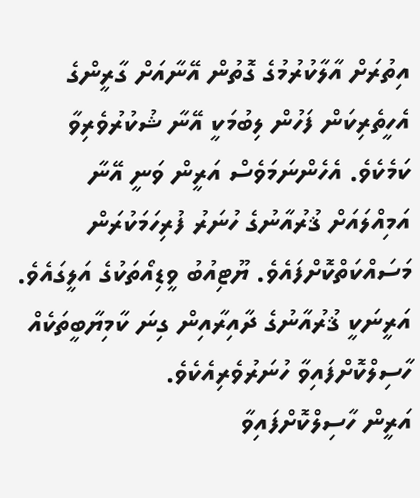އިތުރަށް އާލާކުރުމުގެ ގޮތުން އޭނާއަށް ގާރީންގެ އެހީތެރިކަން ފަހުން ލިބުމަކީ އޭނާ ޝުކުރުވެރިވާ ކަމެކެވެ. އެހެންނަމަވެސް އަރީން ވަނީ އޭނާ އަމިއްލައަށް ޤުރުއާނުގެ ހުނަރު ފުރިހަމަކުރަން މަސައްކަތްކޮށްފައެވެ. ޔޫޓިއުބު ވީޑިއޯތަކުގެ އަލީގައެވެ. އަރީނަކީ ޤުރުއާނުގެ ދާއިރާއިން ގިނަ ކާމިޔާބީތަކެއް ހާސިލްކޮށްފައިވާ ހުނަރުވެރިއެކެވެ.
އަރީން ހާސިލްކޮށްފައިވާ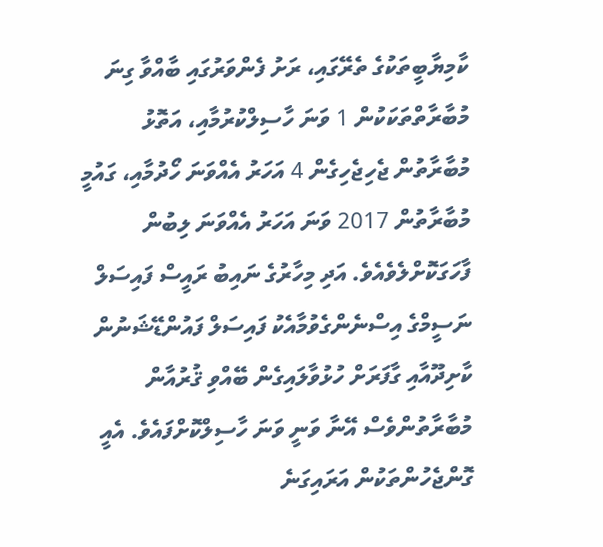ކާމިޔާބީތަކުގެ ތެރޭގައި، ރަށު ފެންވަރުގައި ބާއްވާ ގިނަ މުބާރާތްތަކަކުން 1 ވަނަ ހާސިލްކުރުމާއި، އަތޮޅު މުބާރާތުން ޖެހިޖެހިގެން 4 އަހަރު އެއްވަނަ ހޯދުމާއި، ގައުމީ މުބާރާތުން 2017 ވަނަ އަހަރު އެއްވަނަ ލިބުން ފާހަގަކޮށްލެވެއެވެ. އަދި މިހާރުގެ ނައިބު ރައީސް ފައިސަލް ނަސީމްގެ އިސްނެންގެވުމާއެކު ފައިސަލް ފައުންޑޭޝަނުން ކާށިދޫއާއި ގާފަރަށް ހުޅުވާލައިގެން ބޭއްވި ޤުރުއާން މުބާރާތުންވެސް އޭނާ ވަނީ ވަނަ ހާސިލްކޮށްފައެވެ. އެއީ ގޮންޖެހުންތަކުން އަރައިގަނެ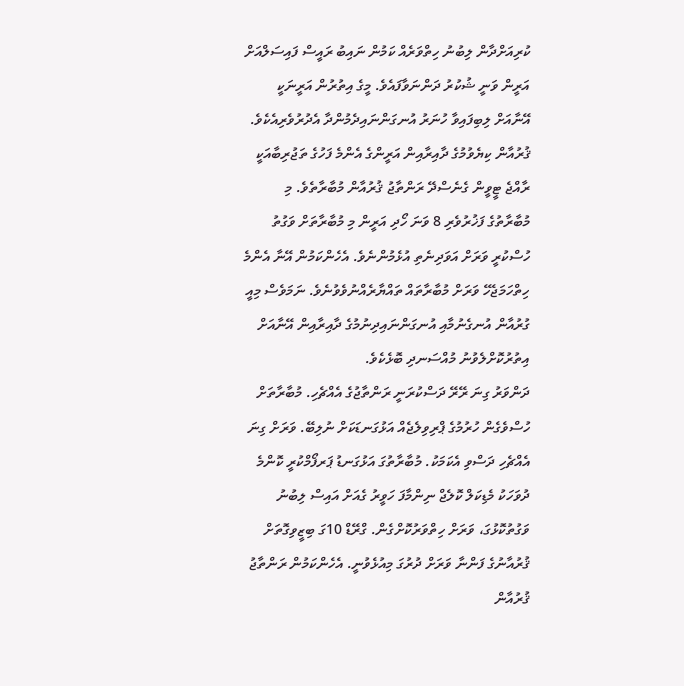ކުރިއަށްދާން ލިބުނު ހިތްވަރެއް ކަމުން ނައިބު ރައީސް ފައިސަލްއަށް އަރީން ވަނީ ޝުކުރު ދަންނަވާފައެވެ. މީގެ އިތުރުން އަރީނަކީ އޭނާއަށް ލިބިފައިވާ ހުނަރު އުނގަންނައިދެމުންދާ އެދުރުވެރިއެކެވެ.
ޤުރުއާން ކިޔެވުމުގެ ދާއިރާއިން އަރީންގެ އެންމެ ފަހުގެ ތަޖުރިބާއަކީ ރާއްޖެ ޓީވީން ގެނެސްދޭ ރަންތާޖު ޤުރުއާން މުބާރާތެވެ. މި މުބާރާތުގެ ފަޚުރުވެރި 8 ވަނަ ހޯދި އަރީން މި މުބާރާތަށް ވަގުތު ހުސްކުރީ ވަރަށް އަވަދިނެތި އުޅެމުންނެވެ. އެހެންކަމުން އޭނާ އެންމެ ހިތްހަމަޖެހޭ ވަރަށް މުބާރާތައް ތައްޔާރެއްނުވެވުނެވެ. ނަމަވެސް މިއީ ގުރުއާން އުނގެނުމާއި އުނގަންނައިދިނުމުގެ ދާއިރާއިން އޭނާއަށް އިތުރުކޮށްލެވުނު މުއްސަނދި ބޮޅެކެވެ.
ދަންވަރު ގިނަ ރޭރޭ ދަސްކުރަނީ ރަންތާޖުގެ އެއްޗެހި. މުބާރާތަށް ހުސްވެގެން ހުރުމުގެ ޕްރިވިލެޖެއް އަޅުގަނޑަކަށް ނުލިބޭ. ވަރަށް ގިނަ އެއްޗެހި ދަސްވި އެކަމަކު. މުބާރާތުގަ އަޅުގަނޑު ޕަރފޯމްކުރީ ކޮންމެ ދުވަހަކު މެޑިކަލް ކޮލެޖް ނިންމާފަ ހަވީރު ގެއަށް އައިސް ލިބުނު ވަގުތުކޮޅުގަ، ވަރަށް ހިތްވަރުކޮށްގެން. ގްރޭޑް 10ގަ ބިޒީވިގޮތަށް ޤުރުއާނުގެ ފަންނާ ވަރަށް ދުރުގަ މިއުޅެވުނީ. އެހެންކަމުން ރަންތާޖު ޤުރުއާން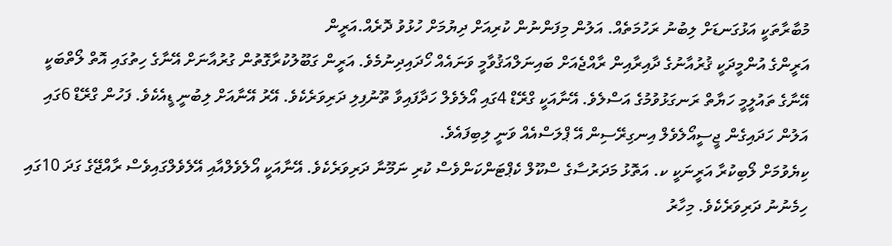މުބާރާތަކީ އަޅުގަނޑަށް ލިބުނު ރަހުމަތެއް. އަލުން މިފަންނުން ކުރިއަށް ދިޔުމަށް ހުޅުވު ދޮރެއް.އަރީން
އަރީންގެ އުންމީދަކީ ޤުރުއާނުގެ ދާއިރާއިން ރާއްޖެއަށް ބައިނަލްއަޤުވާމީ ވަނައެއް ހޯދައިދިނުމެވެ. އަރީން ގަބޫލުކުރާގޮތުން ގުރުއާނަށް އޭނާގެ ހިތުގައި އޮތް ލޯތްބަކީ އޭނާގެ ތައުލީމީ ހަޔާތް ރަނގަޅުވުމުގެ އަސްލެވެ. އޭނާއަކީ ގްރޭޑް 4ގައި އޯލެވެލް ހަދާފައިވާ ތޫނުފިލި ދަރިވަރެކެވެ. އޭރު އޭނާއަށް ލިބުނީ ޑީއެކެވެ. ފަހުން ގްރޭޑް 6ގައި އަލުން ހަދައިގެން ޖީސީއޯލެވެލް އިނގިރޭސިން އޭ ޕްލަސްއެއް ވަނީ ލިބިފައެވެ.
ކިޔެވުމަށް ލޯބިކުރާ އަރީނަކީ ކ. އަތޮޅު މަދަރުސާގެ ސްކޫލް ކެޕްޓަންކަންވެސް ކުރި ނަމޫނާ ދަރިވަރެކެވެ. އޭނާއަކީ އޯލެވެލްއާއި އޭލެވެލްގައިވެސް ރާއްޖޭގެ ގަދަ 10ގައި ހިމެނުނު ދަރިވަރެކެވެ. މިހާރު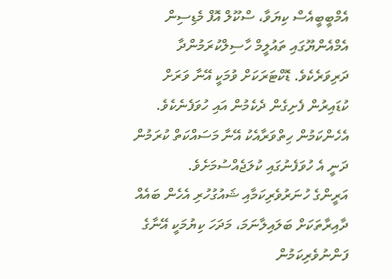އެމްބީބީއެސް ކިޔަވާ، ސްކޫލް އޮފް މެޑިސިން އެމްއެންޔޫގައި ތައުލީމް ހާސިލްކުރަމުންދާ ދަރިވަރެކެވެ. ޑޮކްޓަރަކަށް ވުމަކީ އޭނާ ވަރަށް ކުޑައިރުން ފެށިގެން ދެކެމުން އައި ހުވަފެނެކެވެ. އެހެންކަމުން ހިތްވަރާއެކު އޭނާ މަސައްކަތް ކުރަމުން ދަނީ އެ ހުވަފެނުގައި ކުލަޖެއްސުމަށެވެ.
އަރީންގެ ހުނަރުވެރިކަމާއި ޝައުގުހުރި އެހެން ބައެއް ދާއިރާތަކަށް ބަލައިލާނަމަ، މަދަހަ ކިޔުމަކީ އޭނާގެ ފަންނުވެރިކަމުން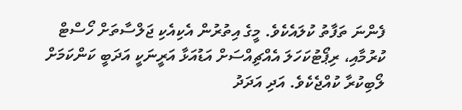ފެންނަ ތަފާތު ކުލައެކެވެ. މީގެ އިތުރުން އެކިއެކި ޖަލްސާތަށް ހޯސްޓް ކުރުމާއި، ރިޕޯޓުކަހަލަ އެއްޗިއްސަށް އަޑުއަޅާ އަރީނަކީ އަދަބީ ކަންކަމަށް ލޯބިކުރާ ކުއްޖެކެވެ. އަދި އަދަދު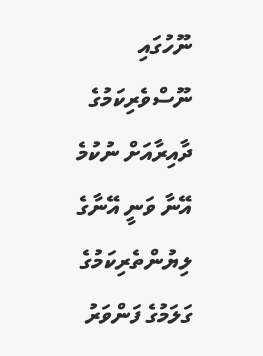ނޫހުގައި ނޫސްވެރިކަމުގެ ދާއިރާއަށް ނުކުމެ އޭނާ ވަނީ އޭނާގެ ލިޔުންތެރިކަމުގެ ގަލަމުގެ ފަންވަރު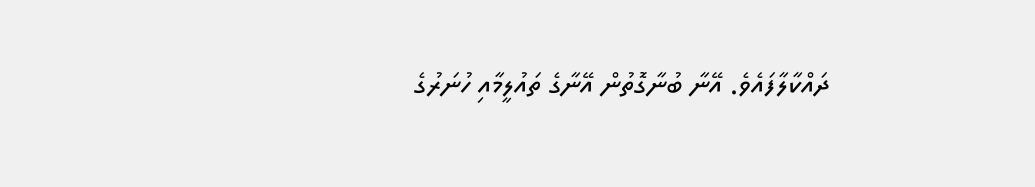ދައްކާލާފައެވެ. އޭނާ ބުނާގޮތުން އޭނާގެ ތައުލީމާއި ހުނަރުގެ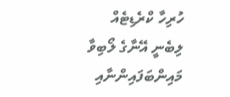ހުރިހާ ކްރެޑިޓެއް ލިބެނީ އޭނާގެ ލޯބިވާ މައިންބަފައިންނާއި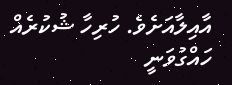އާއިލާއަށެވެ. ހުރިހާ ޝުކުރެއް ހައްގުވަނީ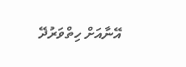އޭނާއަށް ހިތްވަރުދޭ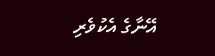އޭނާގެ އެކުވެރި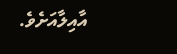އާއިލާއަށެވެ.